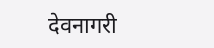देवनागरी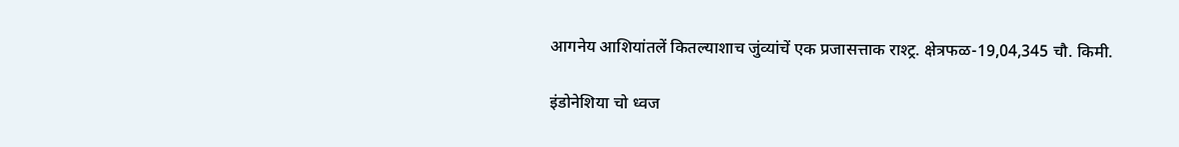आगनेय आशियांतलें कितल्याशाच जुंव्यांचें एक प्रजासत्ताक राश्ट्र. क्षेत्रफळ-19,04,345 चौ. किमी.

इंडोनेशिया चो ध्वज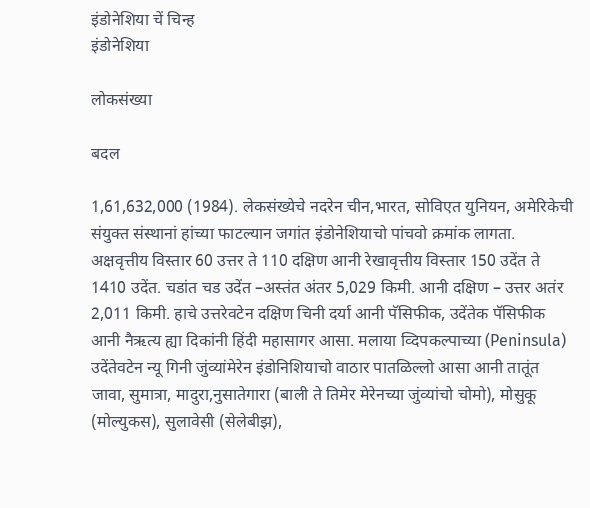इंडोनेशिया चें चिन्ह
इंडोनेशिया

लोकसंख्या

बदल

1,61,632,000 (1984). लेकसंख्येचे नदरेन चीन,भारत, सोविएत युनियन, अमेरिकेची संयुक्त संस्थानां हांच्या फाटल्यान जगांत इंडोनेशियाचो पांचवो क्रमांक लागता. अक्षवृत्तीय विस्तार 60 उत्तर ते 110 दक्षिण आनी रेखावृत्तीय विस्तार 150 उदेंत ते 1410 उदेंत. चडांत चड उदेंत –अस्तंत अंतर 5,029 किमी. आनी दक्षिण – उत्तर अतंर 2,011 किमी. हाचे उत्तरेवटेन दक्षिण चिनी दर्या आनी पॅसिफीक, उदेंतेक पॅसिफीक आनी नैऋत्य ह्या दिकांनी हिंदी महासागर आसा. मलाया व्दिपकल्पाच्या (Peninsula) उदेंतेवटेन न्यू गिनी जुंव्यांमेरेन इंडोनिशियाचो वाठार पातळिल्लो आसा आनी तातूंत जावा, सुमात्रा, मादुरा,नुसातेगारा (बाली ते तिमेर मेरेनच्या जुंव्यांचो चोमो), मोसुकू (मोल्युकस), सुलावेसी (सेलेबीझ),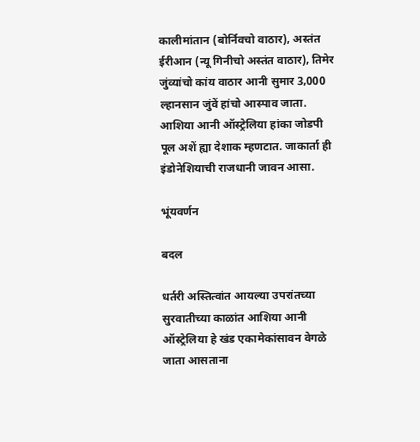कालीमांतान (बोर्निवचो वाठार), अस्तंत ईरीआन (न्यू गिनीचो अस्तंत वाठार), तिमेर जुंव्यांचो कांय वाठार आनी सुमार 3,000 ल्हानसान जुंवें हांचो आस्पाव जाता. आशिया आनी ऑस्ट्रेलिया हांका जोडपी पूल अशें ह्या देशाक म्हणटात. जाकार्ता ही इंडोनेशियाची राजधानी जावन आसा.

भूंयवर्णन

बदल

धर्तरी अस्तित्वांत आयल्या उपरांतच्या सुरवातीच्या काळांत आशिया आनी ऑस्ट्रेलिया हे खंड एकामेकांसावन वेगळे जाता आसताना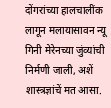दोंगरांच्या हालचालींक लागून मलायासावन न्यू गिनी मेरेनच्या जुंव्यांची निर्मणी जाली, अशें शास्त्रज्ञांचें मत आसा.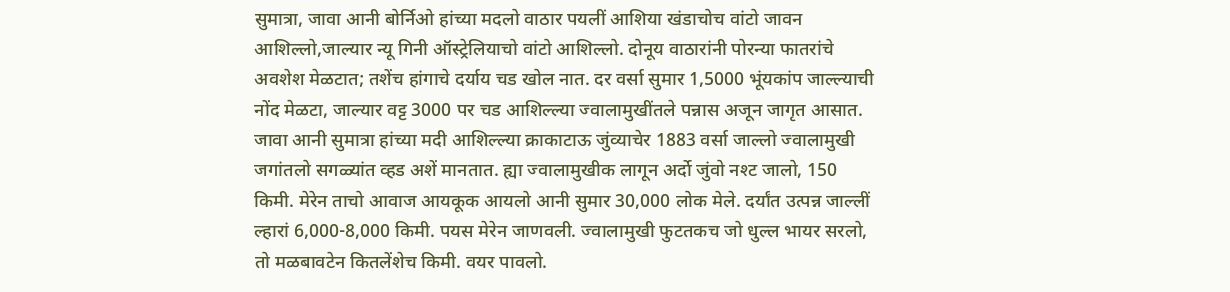सुमात्रा, जावा आनी बोर्निओ हांच्या मदलो वाठार पयलीं आशिया खंडाचोच वांटो जावन आशिल्लो,जाल्यार न्यू गिनी ऑस्ट्रेलियाचो वांटो आशिल्लो. दोनूय वाठारांनी पोरन्या फातरांचे अवशेश मेळटात; तशेंच हांगाचे दर्याय चड खोल नात. दर वर्सा सुमार 1,5000 भूंयकांप जाल्ल्याची नोंद मेळटा, जाल्यार वट्ट 3000 पर चड आशिल्ल्या ज्वालामुखींतले पन्नास अजून जागृत आसात. जावा आनी सुमात्रा हांच्या मदी आशिल्ल्या क्राकाटाऊ जुंव्याचेर 1883 वर्सा जाल्लो ज्वालामुखी जगांतलो सगळ्यांत व्हड अशें मानतात. ह्या ज्वालामुखीक लागून अर्दो जुंवो नश्ट जालो, 150 किमी. मेरेन ताचो आवाज आयकूक आयलो आनी सुमार 30,000 लोक मेले. दर्यांत उत्पन्न जाल्लीं ल्हारां 6,000-8,000 किमी. पयस मेरेन जाणवली. ज्वालामुखी फुटतकच जो धुल्ल भायर सरलो, तो मळबावटेन कितलेंशेच किमी. वयर पावलो.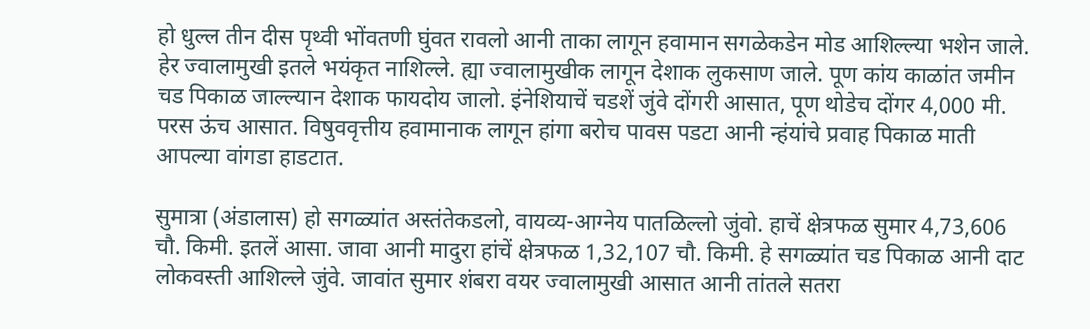हो धुल्ल तीन दीस पृथ्वी भोंवतणी घुंवत रावलो आनी ताका लागून हवामान सगळेकडेन मोड आशिल्ल्या भशेन जाले. हेर ज्वालामुखी इतले भयंकृत नाशिल्ले. ह्या ज्वालामुखीक लागून देशाक लुकसाण जाले. पूण कांय काळांत जमीन चड पिकाळ जाल्ल्यान देशाक फायदोय जालो. इंनेशियाचें चडशें जुंवे दोंगरी आसात, पूण थोडेच दोंगर 4,000 मी. परस ऊंच आसात. विषुववृत्तीय हवामानाक लागून हांगा बरोच पावस पडटा आनी न्हंयांचे प्रवाह पिकाळ माती आपल्या वांगडा हाडटात.

सुमात्रा (अंडालास) हो सगळ्यांत अस्तंतेकडलो, वायव्य-आग्नेय पातळिल्लो जुंवो. हाचें क्षेत्रफळ सुमार 4,73,606 चौ. किमी. इतलें आसा. जावा आनी मादुरा हांचें क्षेत्रफळ 1,32,107 चौ. किमी. हे सगळ्यांत चड पिकाळ आनी दाट लोकवस्ती आशिल्ले जुंवे. जावांत सुमार शंबरा वयर ज्वालामुखी आसात आनी तांतले सतरा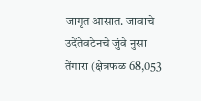जागृत आसात. जावाचे उदेंतेवटेनचे जुंवे नुसा तेंगारा (क्षेत्रफळ 68,053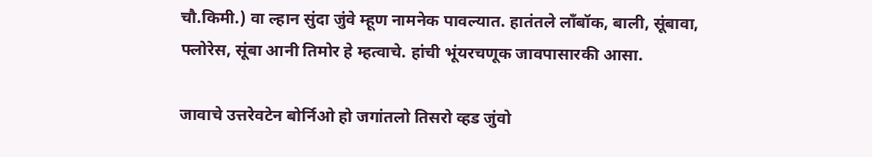चौ.किमी.) वा ल्हान सुंदा जुंवे म्हूण नामनेक पावल्यात. हातंतले लाँबॉक, बाली, सूंबावा, फ्लोरेस, सूंबा आनी तिमोर हे म्हत्वाचे. हांची भूंयरचणूक जावपासारकी आसा.

जावाचे उत्तरेवटेन बोर्निओ हो जगांतलो तिसरो व्हड जुंवो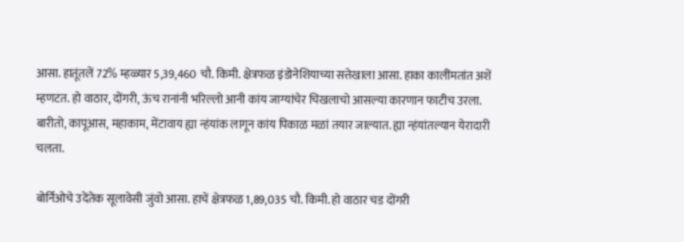आसा. हातूंतलें 72% म्हळ्यार 5,39,460 चौ. किमी. क्षेत्रफळ इंडोनेशियाच्या सत्तेखाला आसा. हाका कालींमतांत अशें म्हणटत. हो वाठार, दोंगरी, ऊंच रानांनी भरिल्लो आनी कांय जाग्यांचेर चिखलाचो आसल्या कारणान फाटीच उरला. बारीतो, कापूआस, महाकाम, मेंटावाय ह्या न्हंयांक लागून कांय पिकाळ मळां तयार जाल्यात. ह्या न्हंयांतल्यान येरादारी चलता.

बोर्निओचे उदेंतेक सूलावेसी जुंवो आसा. हाचें क्षेत्रफळ 1,89,035 चौ. किमी. हो वाठार चड दोंगरी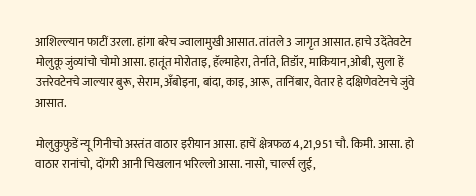आशिल्ल्यान फाटीं उरला. हांगा बरेच ज्वालामुखी आसात. तांतले 3 जागृत आसात. हाचे उदेंतेवटेन मोलुकू जुंव्यांचो चोमो आसा. हातूंत मोरोताइ, हॅल्माहेरा, तेर्नाते, तिडॉर, माकियान,ओबी, सुला हें उत्तरेवटेनचे जाल्यार बुरू, सेराम, अँबोइना, बांदा, काइ, आरू, तानिंबार, वेतार हे दक्षिणेवटेनचे जुंवे आसात.

मोलुकुफुडें न्यू गिनीचो अस्तंत वाठार इरीयान आसा. हाचें क्षेत्रफळ 4,21,951 चौ. किमी. आसा. हो वाठार रानांचो, दोंगरी आनी चिखलान भरिल्लो आसा. नासो, चार्ल्स लुई,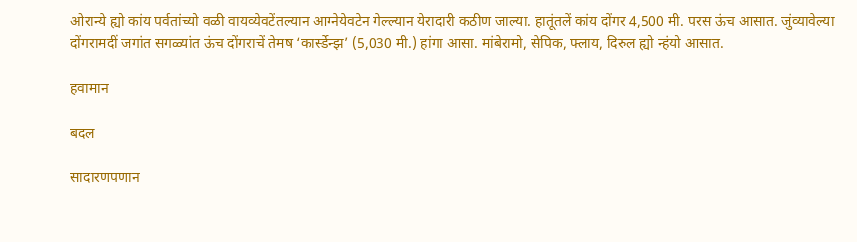ओरान्ये ह्यो कांय पर्वतांच्यो वळी वायव्येवटेंतल्यान आग्नेयेवटेन गेल्ल्यान येरादारी कठीण जाल्या. हातूंतलें कांय दोंगर 4,500 मी. परस ऊंच आसात. जुंव्यावेल्या दोंगरामदीं जगांत सगळ्यांत ऊंच दोंगराचें तेमष ‘कार्स्डेन्झ’ (5,030 मी.) हांगा आसा. मांबेरामो, सेपिक, फ्लाय, दिरुल ह्यो न्हंयो आसात.

हवामान

बदल

सादारणपणान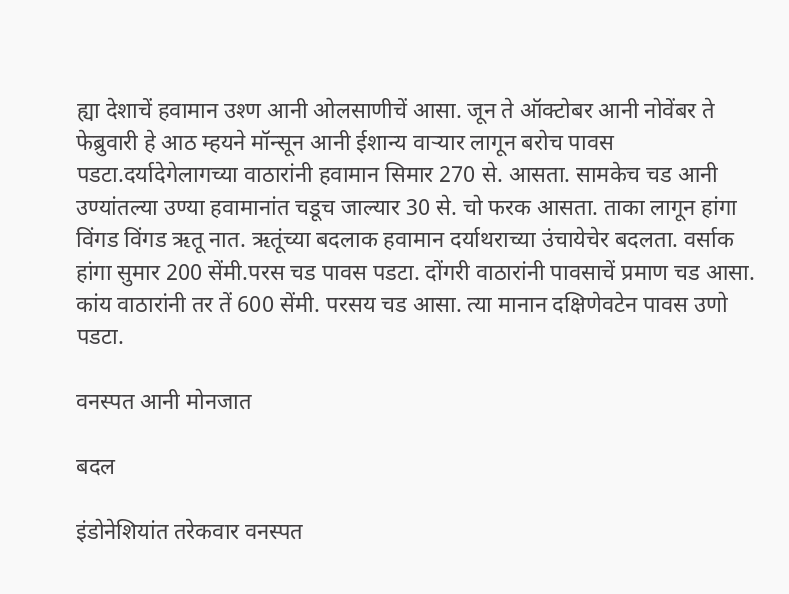ह्या देशाचें हवामान उश्ण आनी ओलसाणीचें आसा. जून ते ऑक्टोबर आनी नोवेंबर ते फेब्रुवारी हे आठ म्हयने मॉन्सून आनी ईशान्य वाऱ्यार लागून बरोच पावस पडटा.दर्यादेगेलागच्या वाठारांनी हवामान सिमार 270 से. आसता. सामकेच चड आनी उण्यांतल्या उण्या हवामानांत चडूच जाल्यार 30 से. चो फरक आसता. ताका लागून हांगा विंगड विंगड ऋतू नात. ऋतूंच्या बदलाक हवामान दर्याथराच्या उंचायेचेर बदलता. वर्साक हांगा सुमार 200 सेंमी.परस चड पावस पडटा. दोंगरी वाठारांनी पावसाचें प्रमाण चड आसा. कांय वाठारांनी तर तें 600 सेंमी. परसय चड आसा. त्या मानान दक्षिणेवटेन पावस उणो पडटा.

वनस्पत आनी मोनजात

बदल

इंडोनेशियांत तरेकवार वनस्पत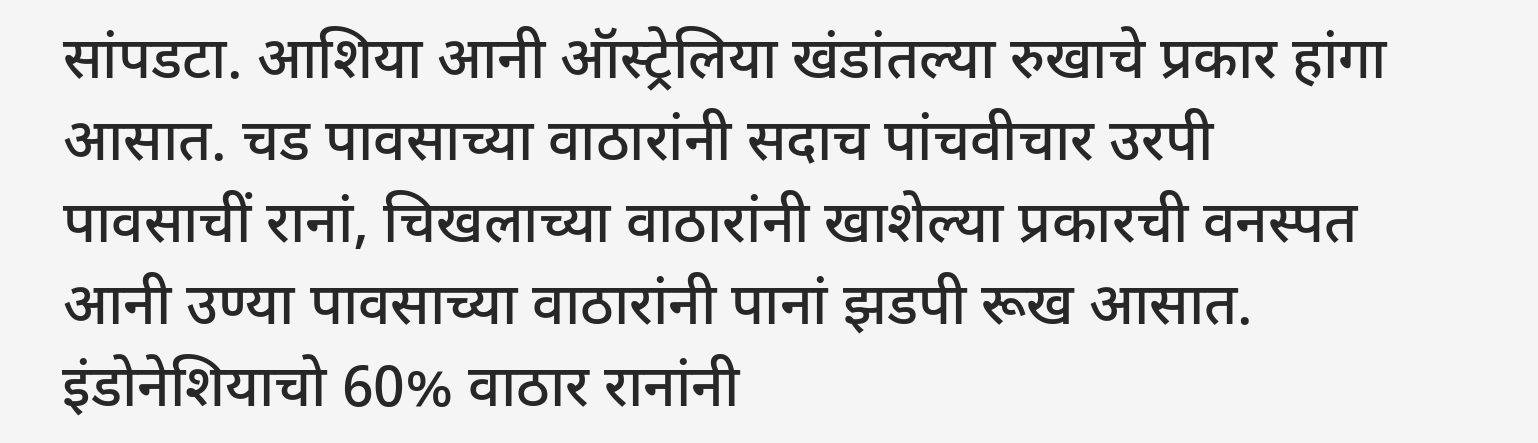सांपडटा. आशिया आनी ऑस्ट्रेलिया खंडांतल्या रुखाचे प्रकार हांगा आसात. चड पावसाच्या वाठारांनी सदाच पांचवीचार उरपी पावसाचीं रानां, चिखलाच्या वाठारांनी खाशेल्या प्रकारची वनस्पत आनी उण्या पावसाच्या वाठारांनी पानां झडपी रूख आसात. इंडोनेशियाचो 60% वाठार रानांनी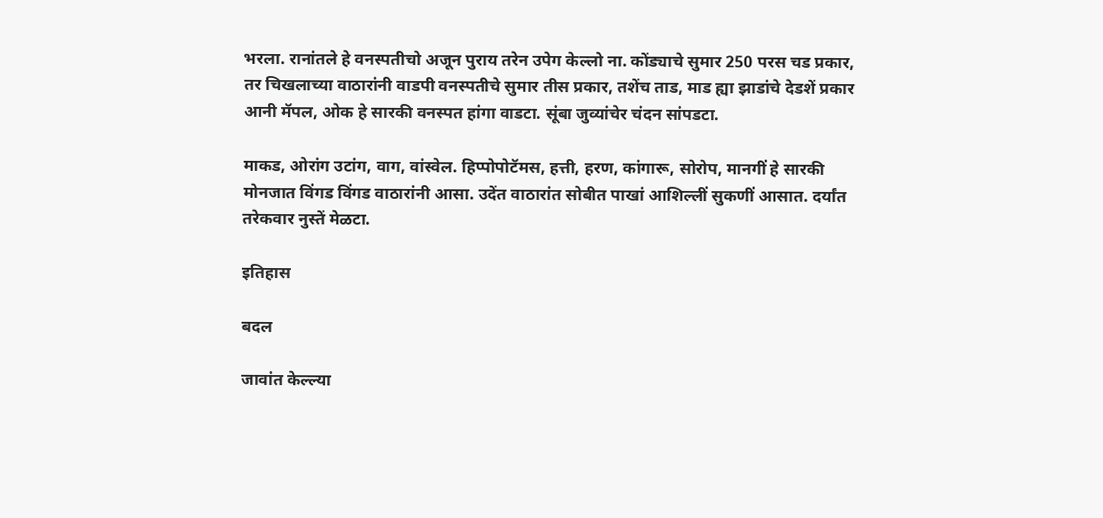भरला. रानांतले हे वनस्पतीचो अजून पुराय तरेन उपेग केल्लो ना. कोंड्याचे सुमार 250 परस चड प्रकार, तर चिखलाच्या वाठारांनी वाडपी वनस्पतीचे सुमार तीस प्रकार, तशेंच ताड, माड ह्या झाडांचे देडशें प्रकार आनी मॅपल, ओक हे सारकी वनस्पत हांगा वाडटा. सूंबा जुव्यांचेर चंदन सांपडटा.

माकड, ओरांग उटांग, वाग, वांस्वेल. हिप्पोपोटॅमस, हत्ती, हरण, कांगारू, सोरोप, मानगीं हे सारकी मोनजात विंगड विंगड वाठारांनी आसा. उदेंत वाठारांत सोबीत पाखां आशिल्लीं सुकणीं आसात. दर्यांत तरेकवार नुस्तें मेळटा.

इतिहास

बदल

जावांत केल्ल्या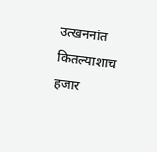उत्खननांत कितल्याशाच हजार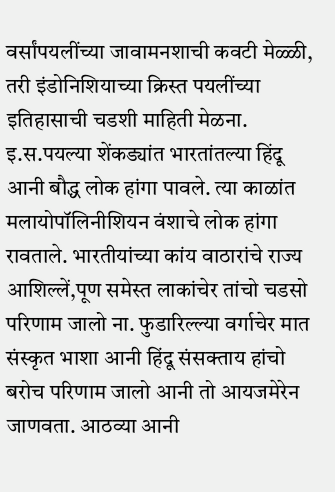वर्सांपयलींच्या जावामनशाची कवटी मेळ्ळी, तरी इंडोनिशियाच्या क्रिस्त पयलींच्या इतिहासाची चडशी माहिती मेळना. इ.स.पयल्या शेंकड्यांत भारतांतल्या हिंदू आनी बौद्ध लोक हांगा पावले. त्या काळांत मलायोपॉलिनीशियन वंशाचे लोक हांगा रावताले. भारतीयांच्या कांय वाठारांचे राज्य आशिल्लें,पूण समेस्त लाकांचेर तांचो चडसो परिणाम जालो ना. फुडारिल्ल्या वर्गाचेर मात संस्कृत भाशा आनी हिंदू संसक्ताय हांचो बरोच परिणाम जालो आनी तो आयजमेरेन जाणवता. आठव्या आनी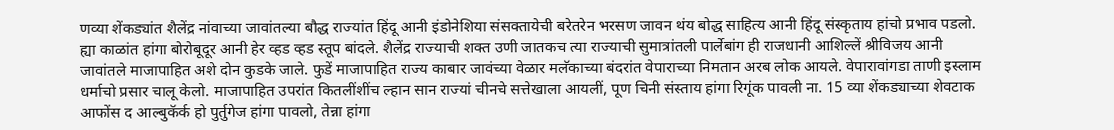णव्या शेंकड्यांत शैलेंद्र नांवाच्या जावांतल्या बौद्ध राज्यांत हिंदू आनी इंडोनेशिया संसक्तायेची बरेतरेन भरसण जावन थंय बोद्ध साहित्य आनी हिंदू संस्कृताय हांचो प्रभाव पडलो. ह्या काळांत हांगा बोरोबूदूर आनी हेर व्हड व्हड स्तूप बांदले. शैलेंद्र राज्याची शक्त उणी जातकच त्या राज्याची सुमात्रांतली पार्लेबांग ही राजधानी आशिल्लें श्रीविजय आनी जावांतले माजापाहित अशे दोन कुडके जाले. फुडें माजापाहित राज्य काबार जावंच्या वेळार मलॅकाच्या बंदरांत वेपाराच्या निमतान अरब लोक आयले. वेपारावांगडा ताणी इस्लाम धर्माचो प्रसार चालू केलो. माजापाहित उपरांत कितलींशींच ल्हान सान राज्यां चीनचे सत्तेखाला आयलीं, पूण चिनी संस्ताय हांगा रिगूंक पावली ना. 15 व्या शेंकड्याच्या शेवटाक आफोंस द आल्बुकॅर्क हो पुर्तुगेज हांगा पावलो, तेन्ना हांगा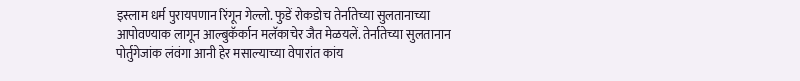इस्लाम धर्म पुरायपणान रिंगून गेल्लो. फुडें रोकडोच तेर्नातेच्या सुलतानाच्या आपोवण्याक लागून आल्बुकॅर्कान मलॅकाचेर जैत मेळयलें. तेर्नातेच्या सुलतानान पोर्तुगेजांक लंवंगा आनी हेर मसाल्याच्या वेपारांत कांय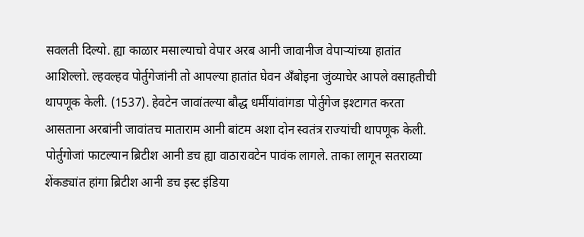सवलती दिल्यो. ह्या काळार मसाल्याचो वेपार अरब आनी जावानीज वेपाऱ्यांच्या हातांत आशिल्लो. ल्हवल्हव पोर्तुगेजांनी तो आपल्या हातांत घेवन अँबोइना जुंव्याचेर आपले वसाहतीची थापणूक केली. (1537). हेवटेन जावांतल्या बौद्ध धर्मीयांवांगडा पोर्तुगेज इश्टागत करता आसताना अरबांनी जावांतच माताराम आनी बांटम अशा दोन स्वतंत्र राज्यांची थापणूक केली. पोर्तुगोजां फाटल्यान ब्रिटीश आनी डच ह्या वाठारावटेन पावंक लागले. ताका लागून सतराव्या शेंकड्यांत हांगा ब्रिटीश आनी डच इस्ट इंडिया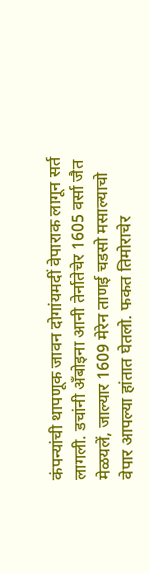कंपन्यांची थापणूक जावन दोगांयमदीं वेपाराक लागून सर्त लागली. डचांनी अँबोइना आनी तेर्नातेचेर 1605 वर्सा जैत मेळयलें, जाल्यार 1609 मेरेन ताणई चडसो मसाल्याचो वेपार आपल्या हांतात घेतलो. फकत तिमोराचेर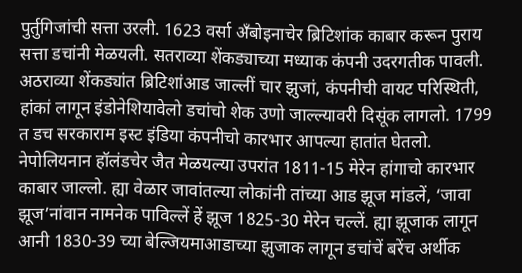पुर्तुगिजांची सत्ता उरली. 1623 वर्सा अँबोइनाचेर ब्रिटिशांक काबार करून पुराय सत्ता डचांनी मेळयली. सतराव्या शेंकड्याच्या मध्याक कंपनी उदरगतीक पावली. अठराव्या शेंकड्यांत ब्रिटिशांआड जाल्लीं चार झुजां, कंपनीची वायट परिस्थिती, हांकां लागून इंडोनेशियावेलो डचांचो शेक उणो जाल्ल्यावरी दिसूंक लागलो. 1799 त डच सरकाराम इस्ट इंडिया कंपनीचो कारभार आपल्या हातांत घेतलो. नेपोलियनान हॉलंडचेर जैत मेळयल्या उपरांत 1811-15 मेरेन हांगाचो कारभार काबार जाल्लो. ह्या वेळार जावांतल्या लोकांनी तांच्या आड झूज मांडलें, ‘जावा झूज’नांवान नामनेक पाविल्लें हें झूज 1825-30 मेरेन चल्लें. ह्या झूजाक लागून आनी 1830-39 च्या बेल्जियमाआडाच्या झुजाक लागून डचांचें बरेंच अर्थीक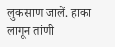लुकसाण जालें. हाका लागून तांणी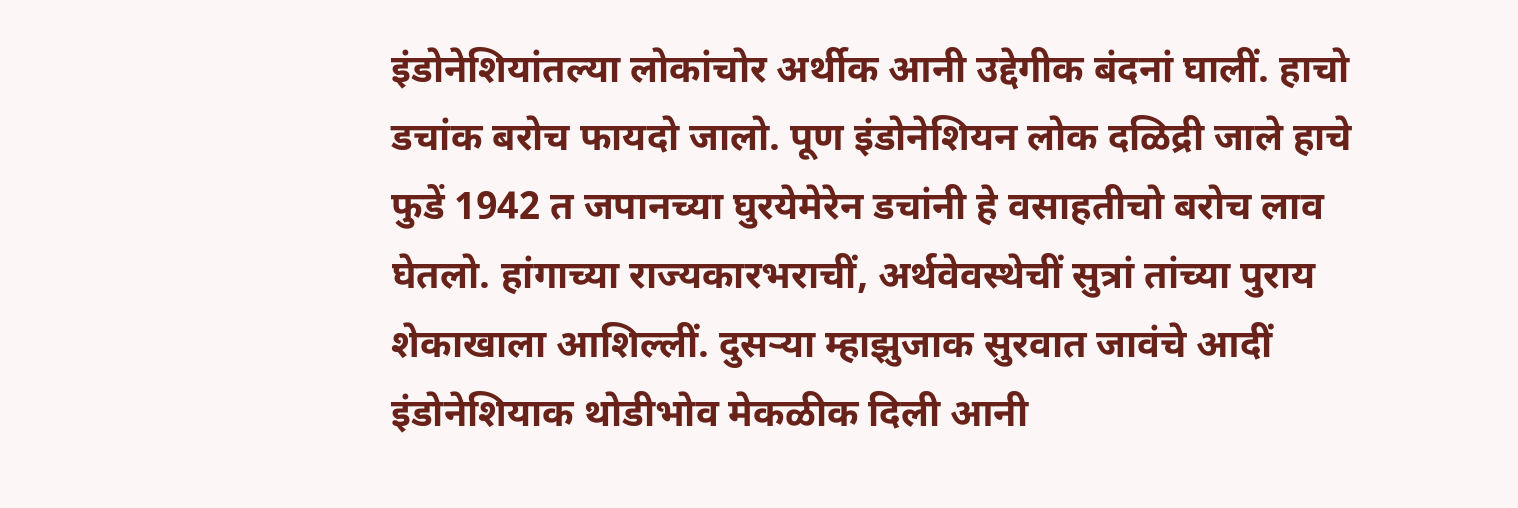इंडोनेशियांतल्या लोकांचोर अर्थीक आनी उद्देगीक बंदनां घालीं. हाचो डचांक बरोच फायदो जालो. पूण इंडोनेशियन लोक दळिद्री जाले हाचे फुडें 1942 त जपानच्या घुरयेमेरेन डचांनी हे वसाहतीचो बरोच लाव घेतलो. हांगाच्या राज्यकारभराचीं, अर्थवेवस्थेचीं सुत्रां तांच्या पुराय शेकाखाला आशिल्लीं. दुसऱ्या म्हाझुजाक सुरवात जावंचे आदीं इंडोनेशियाक थोडीभोव मेकळीक दिली आनी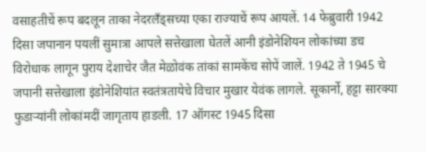वसाहतीचें रूप बदलून ताका नेदरलँड्सच्या एका राज्याचें रूप आयलें. 14 फेब्रुवारी 1942 दिसा जपानान पयलीं सुमात्रा आपले सत्तेखाला घेतलें आनी इंडोनेशियन लोकांच्या डच विरोधाक लागून पुराय देशाचेर जैत मेळोवंक तांकां सामकेंच सोपें जालें. 1942 ते 1945 चे जपानी सत्तेखाला इंडोनेशियांत स्वतंत्रतायेचे विचार मुखार येवंक लागले. सूकार्नो, हट्टा सारक्या फुडाऱ्यांनी लोकांमदीं जागृताय हाडली. 17 ऑगस्ट 1945 दिसा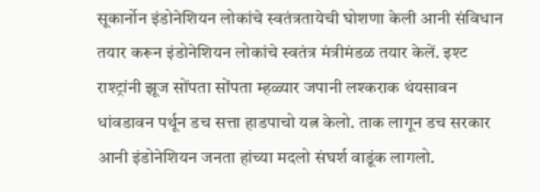सूकार्नोन इंडोनेशियन लोकांचे स्वतंत्रतायेची घोशणा केली आनी संविधान तयार करून इंडोनेशियन लोकांचे स्वतंत्र मंत्रीमंडळ तयार केलें. इश्ट राश्ट्रांनी झूज सोंपता सोंपता म्हळ्यार जपानी लश्कराक थंयसावन धांवडावन पर्थून डच सत्ता हाडपाचो यत्न केलो. ताक लागून डच सरकार आनी इंडोनेशियन जनता हांच्या मदलो संघर्श वाडूंक लागलो.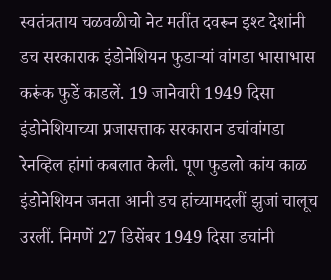स्वतंत्रताय चळवळीचो नेट मतींत दवरून इश्ट देशांनी डच सरकाराक इंडोनेशियन फुडाऱ्यां वांगडा भासाभास करूंक फुडें काडलें. 19 जानेवारी 1949 दिसा इंडोनेशियाच्या प्रजासत्ताक सरकारान डचांवांगडा रेनव्हिल हांगां कबलात केली. पूण फुडलो कांय काळ इंडोनेशियन जनता आनी डच हांच्यामदलीं झुजां चालूच उरलीं. निमणें 27 डिसेंबर 1949 दिसा डचांनी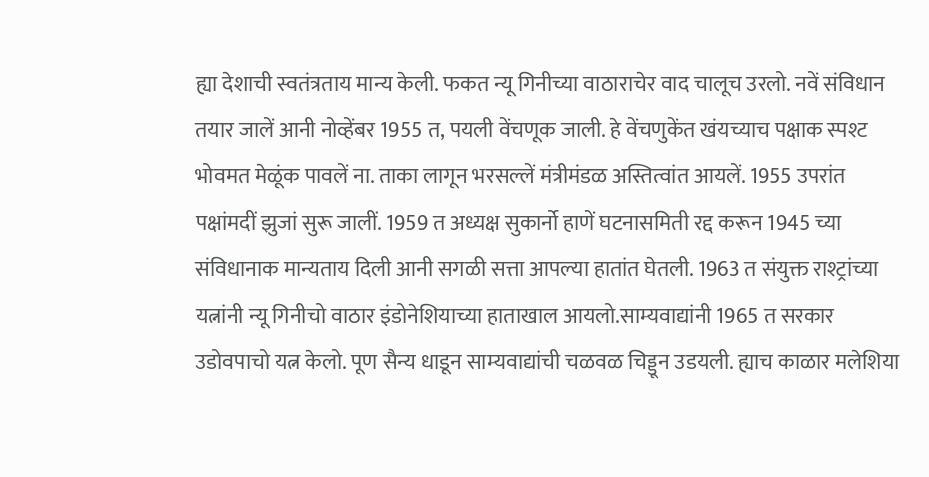ह्या देशाची स्वतंत्रताय मान्य केली. फकत न्यू गिनीच्या वाठाराचेर वाद चालूच उरलो. नवें संविधान तयार जालें आनी नोव्हेंबर 1955 त, पयली वेंचणूक जाली. हे वेंचणुकेंत खंयच्याच पक्षाक स्पश्ट भोवमत मेळूंक पावलें ना. ताका लागून भरसल्लें मंत्रीमंडळ अस्तित्वांत आयलें. 1955 उपरांत पक्षांमदीं झुजां सुरू जालीं. 1959 त अध्यक्ष सुकार्नो हाणें घटनासमिती रद्द करून 1945 च्या संविधानाक मान्यताय दिली आनी सगळी सत्ता आपल्या हातांत घेतली. 1963 त संयुक्त राश्ट्रांच्या यत्नांनी न्यू गिनीचो वाठार इंडोनेशियाच्या हाताखाल आयलो.साम्यवाद्यांनी 1965 त सरकार उडोवपाचो यत्न केलो. पूण सैन्य धाडून साम्यवाद्यांची चळवळ चिड्डून उडयली. ह्याच काळार मलेशिया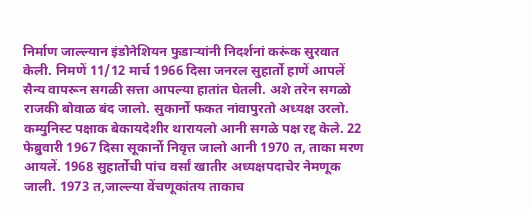निर्माण जाल्ल्यान इंडोनेशियन फुडाऱ्यांनी निदर्शनां करूंक सुरवात केली. निमणें 11/12 मार्च 1966 दिसा जनरल सुहार्तो हाणें आपलें सैन्य वापरून सगळी सत्ता आपल्या हातांत घेतली. अशे तरेन सगळो राजकी बोवाळ बंद जालो. सुकार्नो फकत नांवापुरतो अध्यक्ष उरलो. कम्युनिस्ट पक्षाक बेकायदेशीर थारायलो आनी सगळे पक्ष रद्द केले. 22 फेब्रुवारी 1967 दिसा सूकार्नो निवृत्त जालो आनी 1970 त, ताका मरण आयलें. 1968 सुहार्तोची पांच वर्सां खातीर अध्यक्षपदाचेर नेमणूक जाली. 1973 त,जाल्ल्या वेंचणूकांतय ताकाच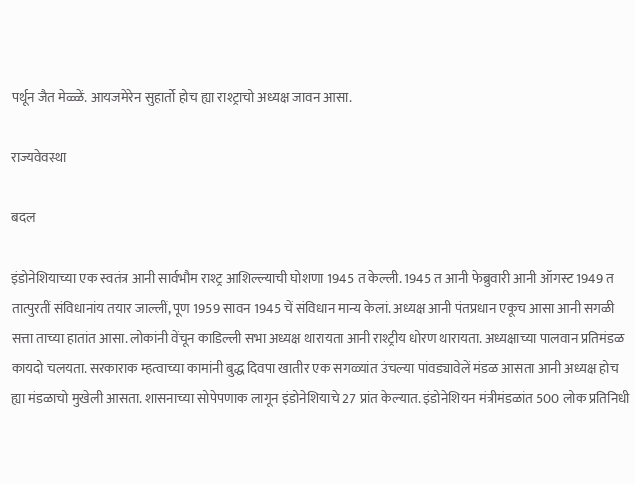पर्थून जैत मेळ्ळें. आयजमेरेन सुहार्तो होच ह्या राश्ट्राचो अध्यक्ष जावन आसा.

राज्यवेवस्था

बदल

इंडोनेशियाच्या एक स्वतंत्र आनी सार्वभौम राश्ट्र आशिल्ल्याची घोशणा 1945 त केल्ली. 1945 त आनी फेब्रुवारी आनी ऑगस्ट 1949 त तात्पुरतीं संविधानांय तयार जाल्लीं, पूण 1959 सावन 1945 चें संविधान मान्य केलां. अध्यक्ष आनी पंतप्रधान एकूच आसा आनी सगळी सत्ता ताच्या हातांत आसा. लोकांनी वेंचून काडिल्ली सभा अध्यक्ष थारायता आनी राश्ट्रीय धोरण थारायता. अध्यक्षाच्या पालवान प्रतिमंडळ कायदो चलयता. सरकाराक म्हत्वाच्या कामांनी बुद्ध दिवपा खातीर एक सगळ्यांत उंचल्या पांवड्यावेलें मंडळ आसता आनी अध्यक्ष होच ह्या मंडळाचो मुखेली आसता. शासनाच्या सोपेपणाक लागून इंडोनेशियाचे 27 प्रांत केल्यात. इंडोनेशियन मंत्रीमंडळांत 500 लोक प्रतिनिधी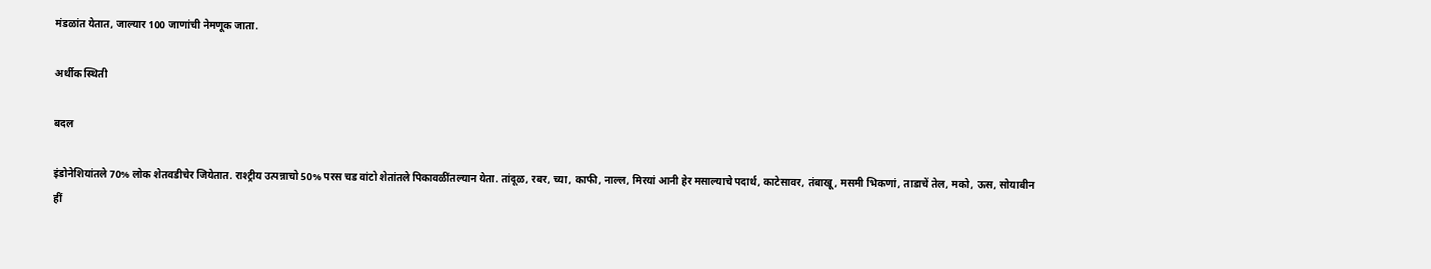मंडळांत येतात, जाल्यार 100 जाणांची नेमणूक जाता.

अर्थीक स्थिती

बदल

इंडोनेशियांतले 70% लोक शेतवडीचेर जियेतात. राश्ट्रीय उत्पन्नाचो 50% परस चड वांटो शेतांतले पिकावळींतल्यान येता. तांदूळ, रबर, च्या, काफी, नाल्ल, मिरयां आनी हेर मसाल्याचे पदार्थ, काटेसावर, तंबाखू, मसमी भिकणां, ताडाचें तेल, मको, ऊस, सोयाबीन हीं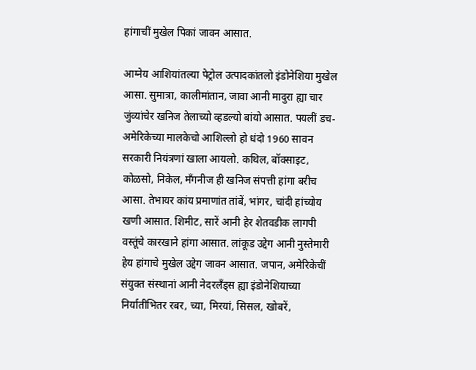हांगाचीं मुखेल पिकां जावन आसात.

आग्नेय आशियांतल्या पेट्रोल उत्पादकांतलो इंडोनेशिया मुखेल आसा. सुमात्रा, कालीमांतान, जावा आनी मादुरा ह्या चार जुंव्यांचेर खनिज तेलाच्यो व्हडल्यो बांयो आसात. पयलीं डच-अमेरिकेच्या मालकेचो आशिल्लो हो धंदो 1960 सावन सरकारी नियंत्रणां खाला आयलो. कथिल, बॉक्साइट, कोळसो, निकेल, मँगनीज ही खनिज संपत्ती हांगा बरीच आसा. तेभायर कांय प्रमाणांत तांबें, भांगर, चांदी हांच्योय खणी आसात. शिमीट, सारें आनी हेर शेतवडीक लागपी वस्तूंचे कारखाने हांगा आसात. लांकूड उद्देग आनी नुस्तेमारी हेय हांगाचे मुखेल उद्देग जावन आसात. जपान, अमेरिकेचीं संयुक्त संस्थानां आनी नेदरलँड्स ह्या इंडोनेशियाच्या निर्यातीभितर रबर, च्या, मिरयां, सिसल, खोबरें,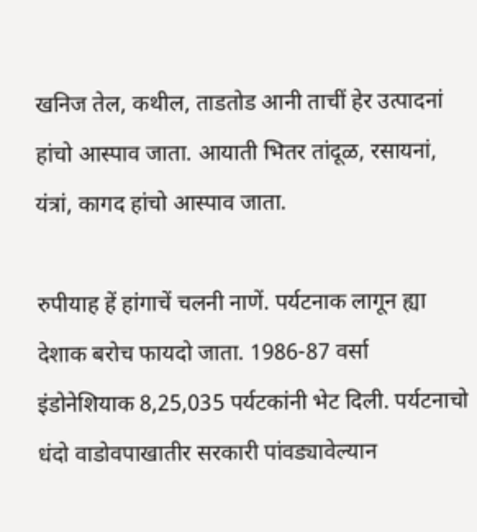खनिज तेल, कथील, ताडतोड आनी ताचीं हेर उत्पादनां हांचो आस्पाव जाता. आयाती भितर तांदूळ, रसायनां, यंत्रां, कागद हांचो आस्पाव जाता.

रुपीयाह हें हांगाचें चलनी नाणें. पर्यटनाक लागून ह्या देशाक बरोच फायदो जाता. 1986-87 वर्सा इंडोनेशियाक 8,25,035 पर्यटकांनी भेट दिली. पर्यटनाचो धंदो वाडोवपाखातीर सरकारी पांवड्यावेल्यान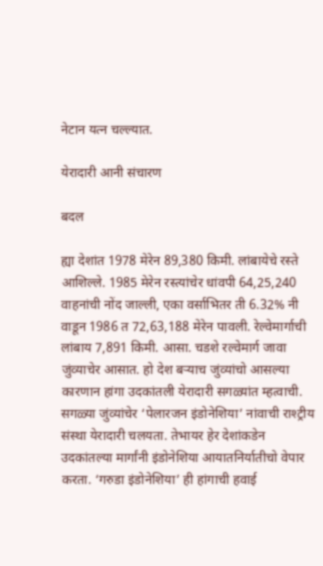नेटान यत्न चल्ल्यात.

येरादारी आनी संचारण

बदल

ह्या देशांत 1978 मेरेन 89,380 किमी. लांबायेचे रस्ते आशिल्ले. 1985 मेरेन रस्त्यांचेर धांवपी 64,25,240 वाहनांची नोंद जाल्ली, एका वर्साभितर ती 6.32% नी वाडून 1986 त 72,63,188 मेरेन पावली. रेल्वेमार्गाची लांबाय 7,891 किमी. आसा. चडशे रल्वेमार्ग जावा जुंव्याचेर आसात. हो देश बऱ्याच जुंव्यांचो आसल्या कारणान हांगा उदकांतली येरादारी सगळ्यांत म्हत्वाची. सगळ्या जुंव्यांचेर ‘पेलारजन इंडोनेशिया’ नांवाची राश्ट्रीय संस्था येरादारी चलयता. तेभायर हेर देशांकडेन उदकांतल्या मार्गांनी इंडोनेशिया आयातनिर्यातीचो वेपार करता. ‘गरुडा इंडोनेशिया’ ही हांगाची हवाई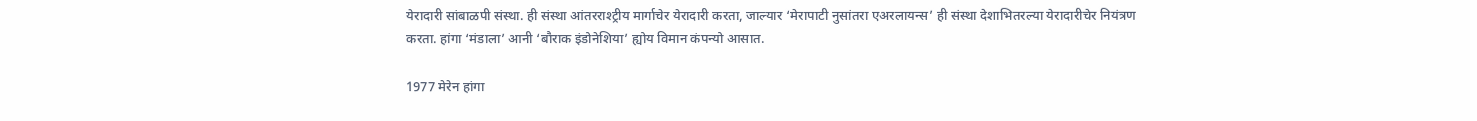येरादारी सांबाळपी संस्था. ही संस्था आंतरराश्ट्रीय मार्गाचेर येरादारी करता, जाल्यार ‘मेरापाटी नुसांतरा एअरलायन्स’ ही संस्था देशाभितरल्या येरादारीचेर नियंत्रण करता. हांगा ‘मंडाला’ आनी ‘बौराक इंडोनेशिया’ ह्योय विमान कंपन्यो आसात.

1977 मेरेन हांगा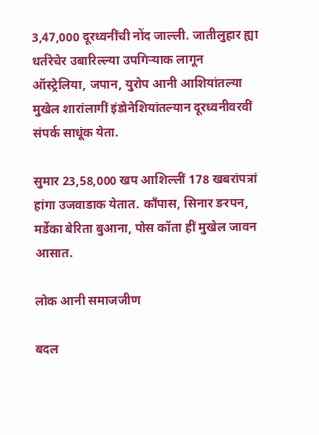3,47,000 दूरध्वनींची नोंद जाल्ली. जातीलुहार ह्या धर्तरेचेर उबारिल्ल्या उपगिऱ्याक लागून ऑस्ट्रेलिया, जपान, युरोप आनी आशियांतल्या मुखेल शारांलागीं इंडोनेशियांतल्यान दूरध्वनीवरवीं संपर्क साधूंक येता.

सुमार 23,58,000 खप आशिल्लीं 178 खबरांपत्रां हांगा उजवाडाक येतात. काँपास, सिनार ङरपन, मर्डेका बेरिता बुआना, पोस कॉता हीं मुखेल जावन आसात.

लोक आनी समाजजीण

बदल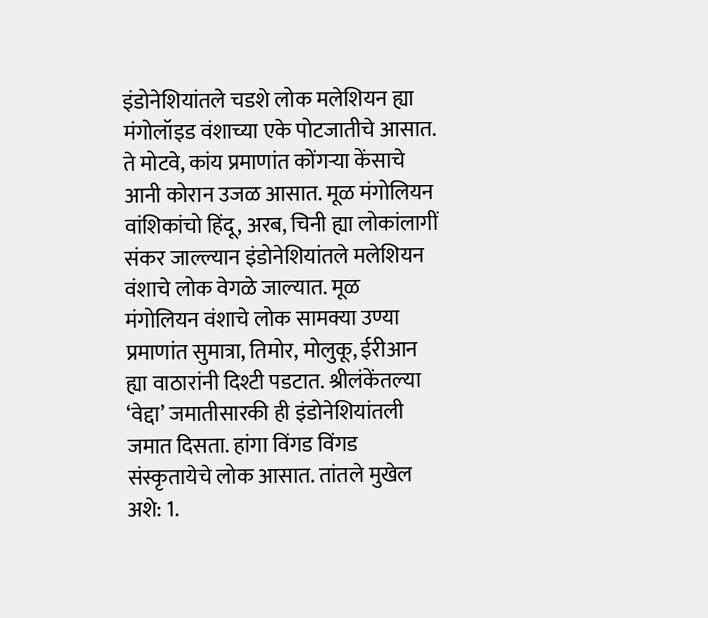इंडोनेशियांतले चडशे लोक मलेशियन ह्या मंगोलॉइड वंशाच्या एके पोटजातीचे आसात. ते मोटवे, कांय प्रमाणांत कोंगऱ्या केंसाचे आनी कोरान उजळ आसात. मूळ मंगोलियन वांशिकांचो हिंदू, अरब, चिनी ह्या लोकांलागीं संकर जाल्ल्यान इंडोनेशियांतले मलेशियन वंशाचे लोक वेगळे जाल्यात. मूळ मंगोलियन वंशाचे लोक सामक्या उण्या प्रमाणांत सुमात्रा, तिमोर, मोलुकू, ईरीआन ह्या वाठारांनी दिश्टी पडटात. श्रीलंकेंतल्या ‘वेद्दा’ जमातीसारकी ही इंडोनेशियांतली जमात दिसता. हांगा विंगड विंगड संस्कृतायेचे लोक आसात. तांतले मुखेल अशे: 1.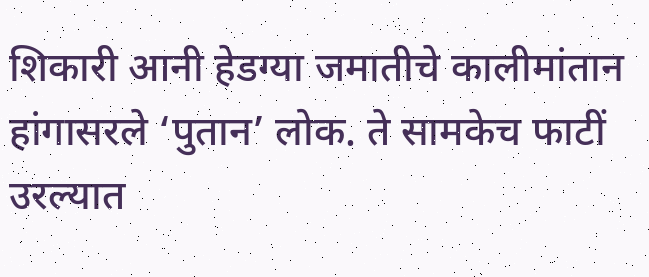शिकारी आनी हेडग्या जमातीचे कालीमांतान हांगासरले ‘पुतान’ लोक. ते सामकेच फाटीं उरल्यात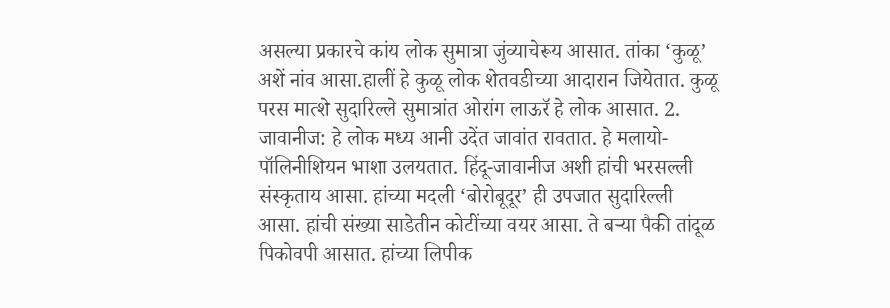असल्या प्रकारचे कांय लोक सुमात्रा जुंव्याचेरूय आसात. तांका ‘कुळू’ अशें नांव आसा.हालीं हे कुळू लोक शेतवडीच्या आदारान जियेतात. कुळू परस मात्शे सुदारिल्ले सुमात्रांत ओरांग लाऊरॅ हे लोक आसात. 2. जावानीज: हे लोक मध्य आनी उदेंत जावांत रावतात. हे मलायो-पॉलिनीशियन भाशा उलयतात. हिंदू-जावानीज अशी हांची भरसल्ली संस्कृताय आसा. हांच्या मदली ‘बोरोबूदूर’ ही उपजात सुदारिल्ली आसा. हांची संख्या साडेतीन कोटींच्या वयर आसा. ते बऱ्या पैकी तांदूळ पिकोवपी आसात. हांच्या लिपीक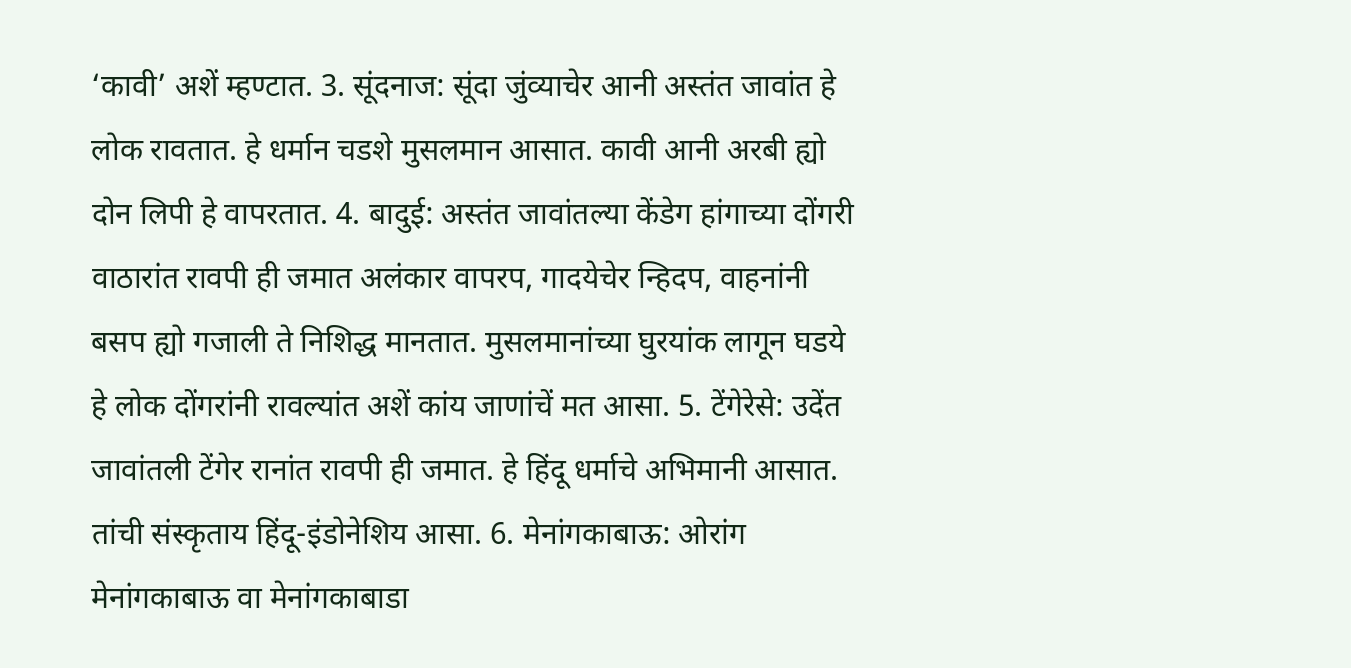‘कावी’ अशें म्हण्टात. 3. सूंदनाज: सूंदा जुंव्याचेर आनी अस्तंत जावांत हे लोक रावतात. हे धर्मान चडशे मुसलमान आसात. कावी आनी अरबी ह्यो दोन लिपी हे वापरतात. 4. बादुई: अस्तंत जावांतल्या केंडेग हांगाच्या दोंगरी वाठारांत रावपी ही जमात अलंकार वापरप, गादयेचेर न्हिदप, वाहनांनी बसप ह्यो गजाली ते निशिद्ध मानतात. मुसलमानांच्या घुरयांक लागून घडये हे लोक दोंगरांनी रावल्यांत अशें कांय जाणांचें मत आसा. 5. टेंगेरेसे: उदेंत जावांतली टेंगेर रानांत रावपी ही जमात. हे हिंदू धर्माचे अभिमानी आसात. तांची संस्कृताय हिंदू-इंडोनेशिय आसा. 6. मेनांगकाबाऊ: ओरांग मेनांगकाबाऊ वा मेनांगकाबाडा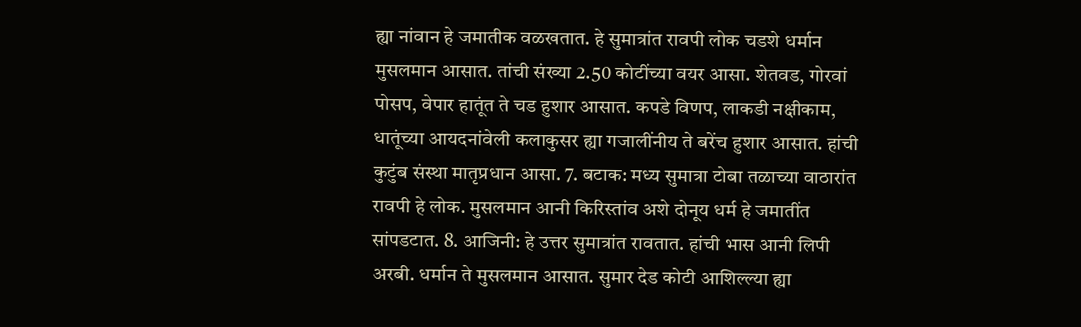ह्या नांवान हे जमातीक वळखतात. हे सुमात्रांत रावपी लोक चडशे धर्मान मुसलमान आसात. तांची संख्या 2.50 कोटींच्या वयर आसा. शेतवड, गोरवां पोसप, वेपार हातूंत ते चड हुशार आसात. कपडे विणप, लाकडी नक्षीकाम, धातूंच्या आयदनांवेली कलाकुसर ह्या गजालींनीय ते बरेंच हुशार आसात. हांची कुटुंब संस्था मातृप्रधान आसा. 7. बटाक: मध्य सुमात्रा टोबा तळाच्या वाठारांत रावपी हे लोक. मुसलमान आनी किरिस्तांव अशे दोनूय धर्म हे जमातींत सांपडटात. 8. आजिनी: हे उत्तर सुमात्रांत रावतात. हांची भास आनी लिपी अरबी. धर्मान ते मुसलमान आसात. सुमार देड कोटी आशिल्ल्या ह्या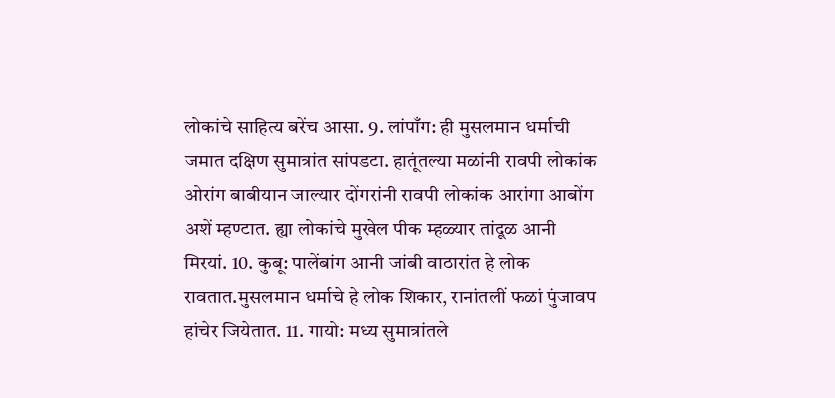लोकांचे साहित्य बरेंच आसा. 9. लांपाँग: ही मुसलमान धर्माची जमात दक्षिण सुमात्रांत सांपडटा. हातूंतल्या मळांनी रावपी लोकांक ओरांग बाबीयान जाल्यार दोंगरांनी रावपी लोकांक आरांगा आबोंग अशें म्हण्टात. ह्या लोकांचे मुखेल पीक म्हळ्यार तांदूळ आनी मिरयां. 10. कुबू: पालेंबांग आनी जांबी वाठारांत हे लोक रावतात.मुसलमान धर्माचे हे लोक शिकार, रानांतलीं फळां पुंजावप हांचेर जियेतात. 11. गायो: मध्य सुमात्रांतले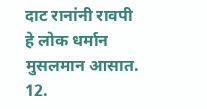दाट रानांनी रावपी हे लोक धर्मान मुसलमान आसात. 12.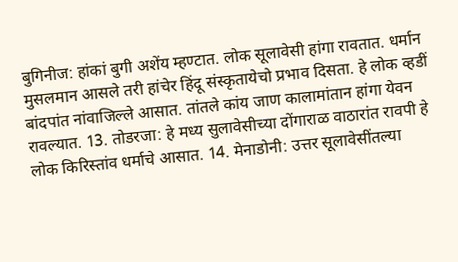बुगिनीज: हांकां बुगी अशेंय म्हण्टात. लोक सूलावेसी हांगा रावतात. धर्मान मुसलमान आसले तरी हांचेर हिंदू संस्कृतायेचो प्रभाव दिसता. हे लोक व्हडीं बांदपांत नांवाजिल्ले आसात. तांतले कांय जाण कालामांतान हांगा येवन रावल्यात. 13. तोडरजा: हे मध्य सुलावेसीच्या दोंगाराळ वाठारांत रावपी हे लोक किरिस्तांव धर्माचे आसात. 14. मेनाडोनी: उत्तर सूलावेसींतल्या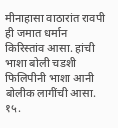मीनाहासा वाठारांत रावपी ही जमात धर्मान किरिस्तांव आसा. हांची भाशा बोली चडशी फिलिपीनी भाशा आनी बोलीक लागींची आसा. १५.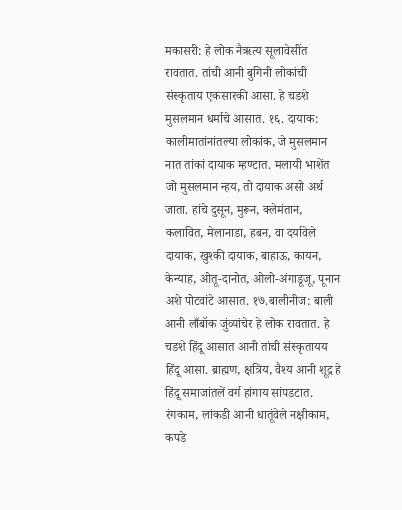मकासरी: हे लोक नैऋत्य सूलावेसींत रावतात. तांची आनी बुगिनी लोकांची संस्कृताय एकसारकी आसा. हे चडशे मुसलमान धर्माचे आसात. १६. दायाक: कालीमातांनांतल्या लोकांक, जे मुसलमान नात तांकां दायाक म्हण्टात. मलायी भाशेंत जो मुसलमान न्हय, तो दायाक असो अर्थ जाता. हांचे दुसून, मुरून, क्लेमंतान, कलावित, मेलानाडा, हबन, वा दर्यावेले दायाक, खुश्की दायाक, बाहाऊ, कायन, केन्याह, ओतू-दानोत, ओलो-अंगाडूजू, पूनान अशे पोटवांटे आसात. १७.बालीनीज: बाली आनी लाँबॉक जुंव्यांचेर हे लोक रावतात. हे चडशे हिंदू आसात आनी तांची संस्कृतायय हिंदू आसा. ब्राह्मण, क्षत्रिय, वैश्य आनी शूद्र हे हिंदू समाजांतलें वर्ग हांगाय सांपडटात. रंगकाम, लांकडी आनी धातूंवेले नक्षीकाम, कपडे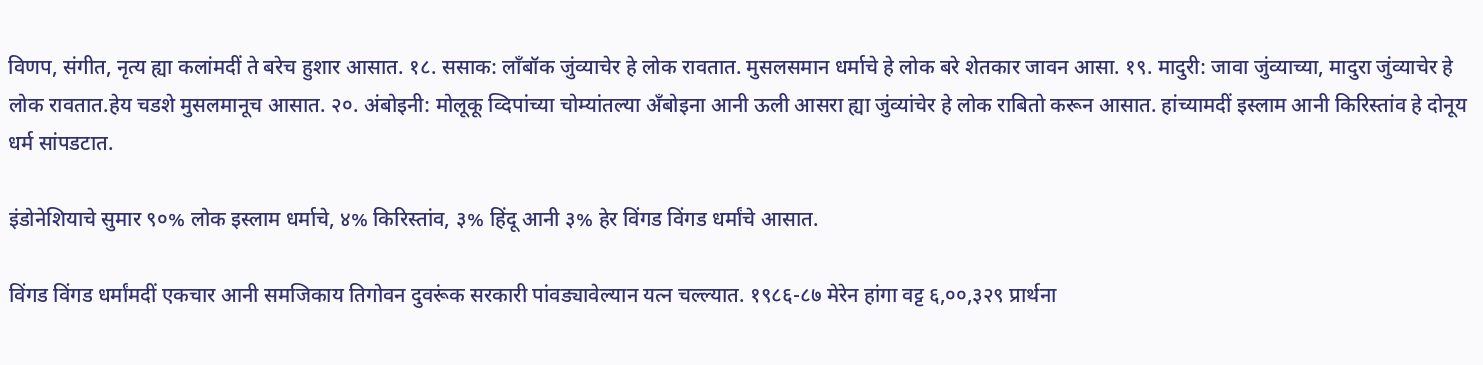विणप, संगीत, नृत्य ह्या कलांमदीं ते बरेच हुशार आसात. १८. ससाक: लाँबॉक जुंव्याचेर हे लोक रावतात. मुसलसमान धर्माचे हे लोक बरे शेतकार जावन आसा. १९. मादुरी: जावा जुंव्याच्या, मादुरा जुंव्याचेर हे लोक रावतात.हेय चडशे मुसलमानूच आसात. २०. अंबोइनी: मोलूकू व्दिपांच्या चोम्यांतल्या अँबोइना आनी ऊली आसरा ह्या जुंव्यांचेर हे लोक राबितो करून आसात. हांच्यामदीं इस्लाम आनी किरिस्तांव हे दोनूय धर्म सांपडटात.

इंडोनेशियाचे सुमार ९०% लोक इस्लाम धर्माचे, ४% किरिस्तांव, ३% हिंदू आनी ३% हेर विंगड विंगड धर्मांचे आसात.

विंगड विंगड धर्मांमदीं एकचार आनी समजिकाय तिगोवन दुवरूंक सरकारी पांवड्यावेल्यान यत्न चल्ल्यात. १९८६-८७ मेरेन हांगा वट्ट ६,००,३२९ प्रार्थना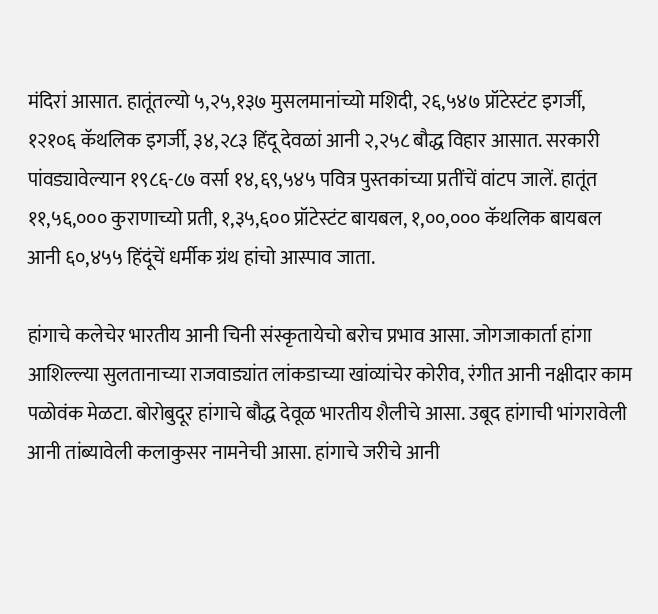मंदिरां आसात. हातूंतल्यो ५,२५,१३७ मुसलमानांच्यो मशिदी, २६,५४७ प्रॉटेस्टंट इगर्जी, १२१०६ कॅथलिक इगर्जी, ३४,२८३ हिंदू देवळां आनी २,२५८ बौद्ध विहार आसात. सरकारी पांवड्यावेल्यान १९८६-८७ वर्सा १४,६९,५४५ पवित्र पुस्तकांच्या प्रतींचें वांटप जालें. हातूंत ११,५६,००० कुराणाच्यो प्रती, १,३५,६०० प्रॉटेस्टंट बायबल, १,००,००० कॅथलिक बायबल आनी ६०,४५५ हिंदूंचें धर्मीक ग्रंथ हांचो आस्पाव जाता.

हांगाचे कलेचेर भारतीय आनी चिनी संस्कृतायेचो बरोच प्रभाव आसा. जोगजाकार्ता हांगा आशिल्ल्या सुलतानाच्या राजवाड्यांत लांकडाच्या खांव्यांचेर कोरीव, रंगीत आनी नक्षीदार काम पळोवंक मेळटा. बोरोबुदूर हांगाचे बौद्ध देवूळ भारतीय शैलीचे आसा. उबूद हांगाची भांगरावेली आनी तांब्यावेली कलाकुसर नामनेची आसा. हांगाचे जरीचे आनी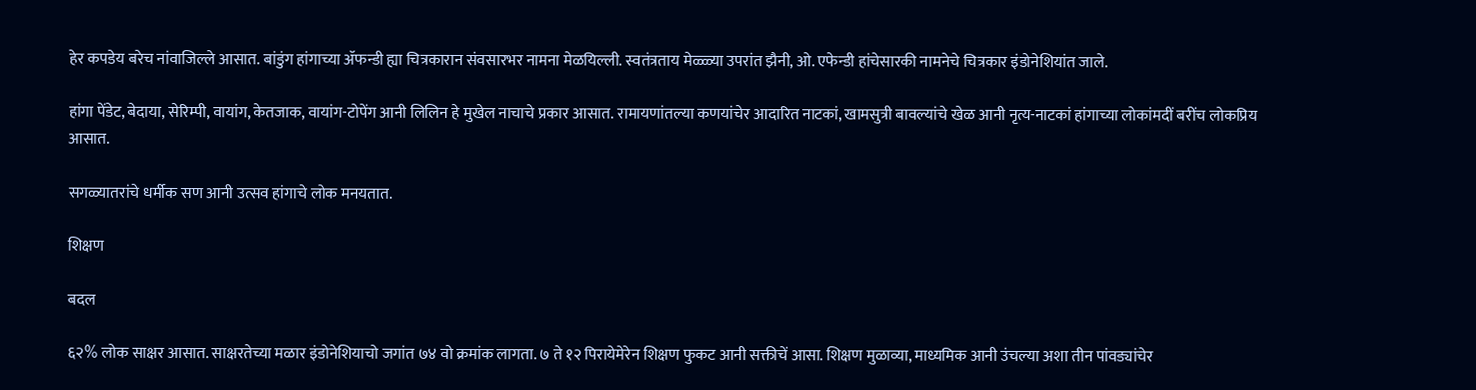हेर कपडेय बरेच नांवाजिल्ले आसात. बांडुंग हांगाच्या ॲफन्डी ह्या चित्रकारान संवसारभर नामना मेळयिल्ली. स्वतंत्रताय मेळ्ळ्या उपरांत झैनी, ओ. एफेन्डी हांचेसारकी नामनेचे चित्रकार इंडोनेशियांत जाले.

हांगा पेंडेट, बेदाया, सेरिम्पी, वायांग, केतजाक, वायांग-टोपेंग आनी लिलिन हे मुखेल नाचाचे प्रकार आसात. रामायणांतल्या कणयांचेर आदारित नाटकां, खामसुत्री बावल्यांचे खेळ आनी नृत्य-नाटकां हांगाच्या लोकांमदीं बरींच लोकप्रिय आसात.

सगळ्यातरांचे धर्मीक सण आनी उत्सव हांगाचे लोक मनयतात.

शिक्षण

बदल

६२% लोक साक्षर आसात. साक्षरतेच्या मळार इंडोनेशियाचो जगांत ७४ वो क्रमांक लागता. ७ ते १२ पिरायेमेरेन शिक्षण फुकट आनी सक्तीचें आसा. शिक्षण मुळाव्या, माध्यमिक आनी उंचल्या अशा तीन पांवड्यांचेर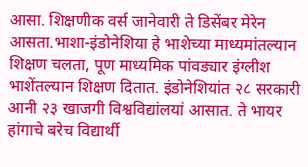आसा. शिक्षणीक वर्स जानेवारी ते डिसेंबर मेरेन आसता.भाशा-इंडोनेशिया हे भाशेच्या माध्यमांतल्यान शिक्षण चलता, पूण माध्यमिक पांवड्यार इंग्लीश भाशेंतल्यान शिक्षण दितात. इंडोनेशियांत २८ सरकारी आनी २३ खाजगी विश्वविद्यांलयां आसात. ते भायर हांगाचे बरेच विद्यार्थी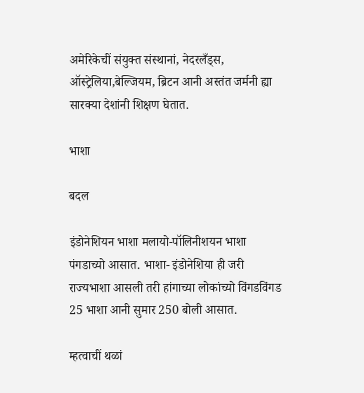अमेरिकेचीं संयुक्त संस्थानां, नेदरलँड्स, ऑस्ट्रेलिया,बेल्जियम, ब्रिटन आनी अस्तंत जर्मनी ह्या सारक्या देशांनी शिक्षण घेतात.

भाशा

बदल

इंडोनेशियन भाशा मलायो-पॉलिनीशयन भाशा पंगडाच्यो आसात. भाशा- इंडोनेशिया ही जरी राज्यभाशा आसली तरी हांगाच्या लोकांच्यो विंगडविंगड 25 भाशा आनी सुमार 250 बोली आसात.

म्हत्वाचीं थळां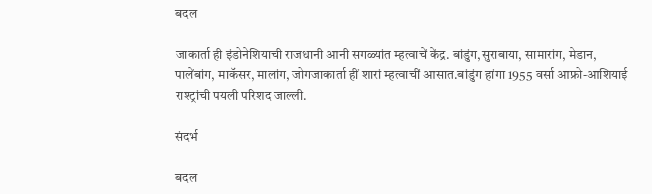बदल

जाकार्ता ही इंडोनेशियाची राजधानी आनी सगळ्यांत म्हत्वाचें केंद्र. बांडुंग,सुराबाया, सामारांग, मेडान, पालेंबांग, माकॅसर, मालांग, जोगजाकार्ता हीं शारां म्हत्वाचीं आसात.बांडुंग हांगा 1955 वर्सा आफ्रो-आशियाई राश्ट्रांची पयली परिशद जाल्ली.

संदर्भ

बदल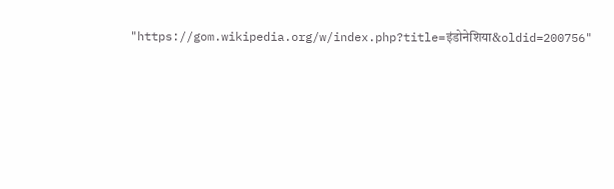"https://gom.wikipedia.org/w/index.php?title=इंडोनेशिया&oldid=200756"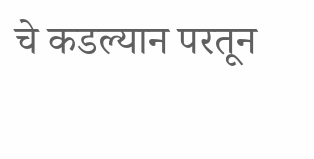चे कडल्यान परतून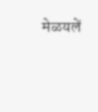मेळयलें